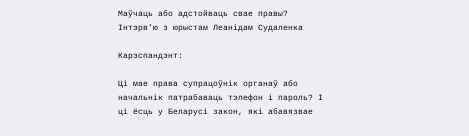Маўчаць або адстойваць свае правы? Інтэрв’ю з юрыстам Леанідам Судаленка

Карэспандэнт:

Ці мае права супрацоўнік органаў або начальнік патрабаваць тэлефон і пароль? І ці ёсць у Беларусі закон, які абавязвае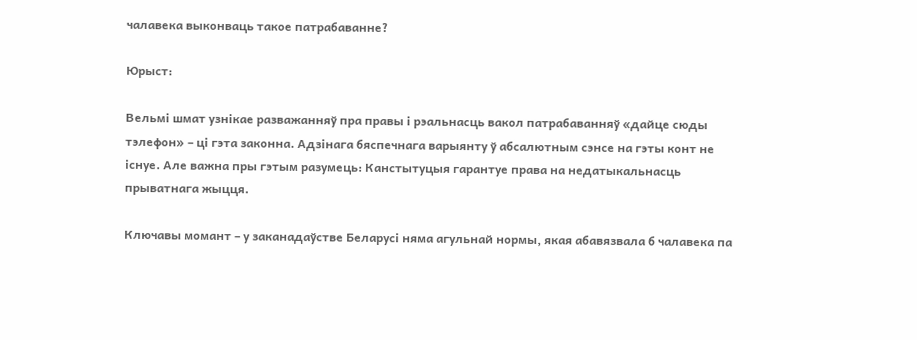чалавека выконваць такое патрабаванне?

Юрыст:

Вельмі шмат узнікае разважанняў пра правы і рэальнасць вакол патрабаванняў «дайце сюды тэлефон» – ці гэта законна. Адзінага бяспечнага варыянту ў абсалютным сэнсе на гэты конт не існуе. Але важна пры гэтым разумець: Канстытуцыя гарантуе права на недатыкальнасць прыватнага жыцця.

Ключавы момант – у заканадаўстве Беларусі няма агульнай нормы, якая абавязвала б чалавека па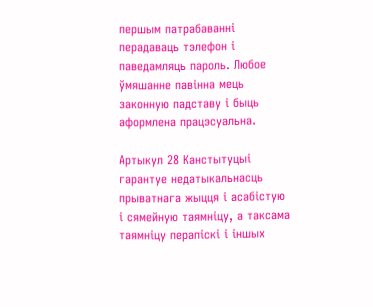першым патрабаванні перадаваць тэлефон і паведамляць пароль. Любое ўмяшанне павінна мець законную падставу і быць аформлена працэсуальна.

Артыкул 28 Канстытуцыі гарантуе недатыкальнасць прыватнага жыцця і асабістую і сямейную таямніцу, а таксама таямніцу перапіскі і іншых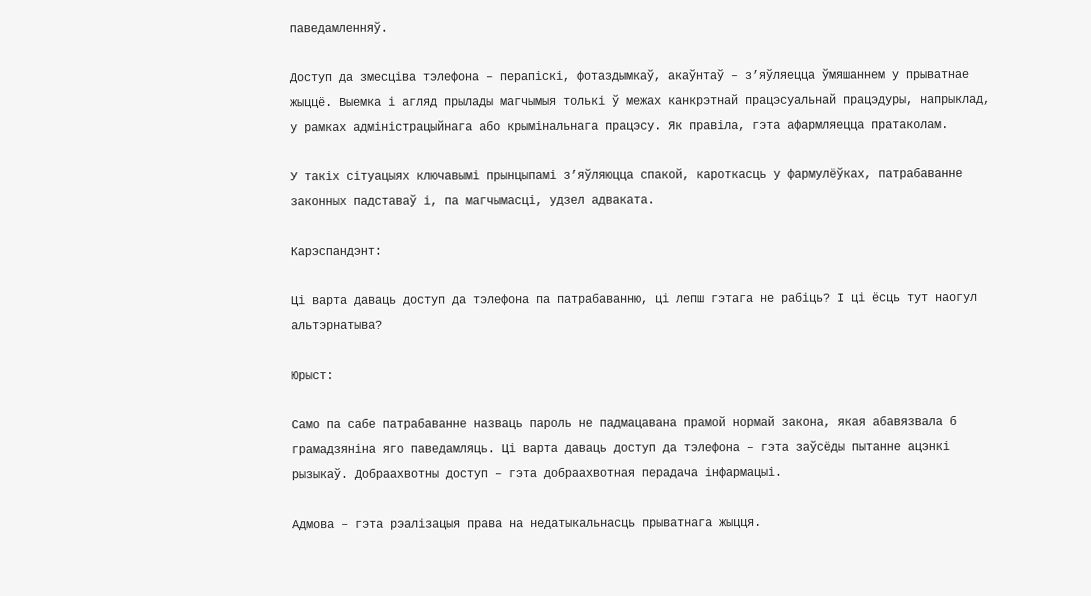паведамленняў.

Доступ да змесціва тэлефона – перапіскі, фотаздымкаў, акаўнтаў – з’яўляецца ўмяшаннем у прыватнае жыццё. Выемка і агляд прылады магчымыя толькі ў межах канкрэтнай працэсуальнай працэдуры, напрыклад, у рамках адміністрацыйнага або крымінальнага працэсу. Як правіла, гэта афармляецца пратаколам.

У такіх сітуацыях ключавымі прынцыпамі з’яўляюцца спакой, кароткасць у фармулёўках, патрабаванне законных падставаў і, па магчымасці, удзел адваката.

Карэспандэнт:

Ці варта даваць доступ да тэлефона па патрабаванню, ці лепш гэтага не рабіць? І ці ёсць тут наогул альтэрнатыва?

Юрыст:

Само па сабе патрабаванне назваць пароль не падмацавана прамой нормай закона, якая абавязвала б грамадзяніна яго паведамляць. Ці варта даваць доступ да тэлефона – гэта заўсёды пытанне ацэнкі рызыкаў. Добраахвотны доступ – гэта добраахвотная перадача інфармацыі.

Адмова – гэта рэалізацыя права на недатыкальнасць прыватнага жыцця.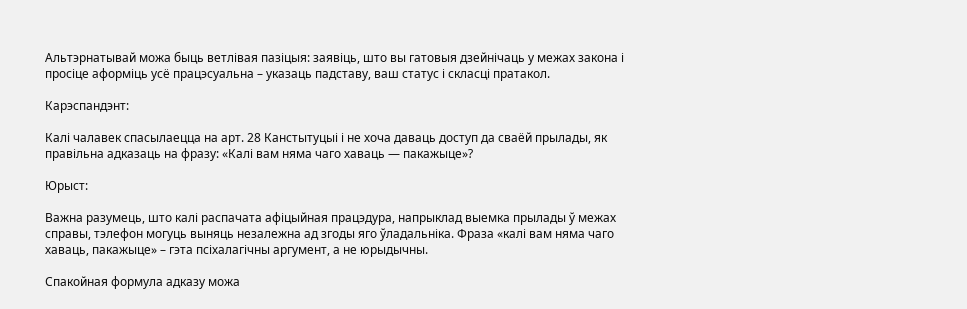Альтэрнатывай можа быць ветлівая пазіцыя: заявіць, што вы гатовыя дзейнічаць у межах закона і просіце аформіць усё працэсуальна – указаць падставу, ваш статус і скласці пратакол.

Карэспандэнт:

Калі чалавек спасылаецца на арт. 28 Канстытуцыі і не хоча даваць доступ да сваёй прылады, як правільна адказаць на фразу: «Калі вам няма чаго хаваць — пакажыце»?

Юрыст:

Важна разумець, што калі распачата афіцыйная працэдура, напрыклад выемка прылады ў межах справы, тэлефон могуць выняць незалежна ад згоды яго ўладальніка. Фраза «калі вам няма чаго хаваць, пакажыце» – гэта псіхалагічны аргумент, а не юрыдычны.

Спакойная формула адказу можа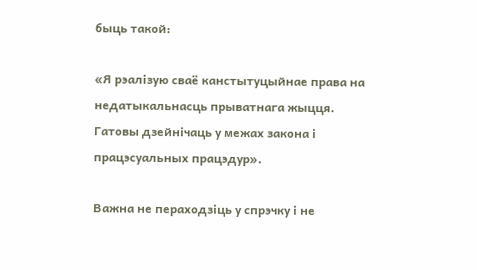быць такой:

«Я рэалізую сваё канстытуцыйнае права на недатыкальнасць прыватнага жыцця. Гатовы дзейнічаць у межах закона і працэсуальных працэдур».

Важна не пераходзіць у спрэчку і не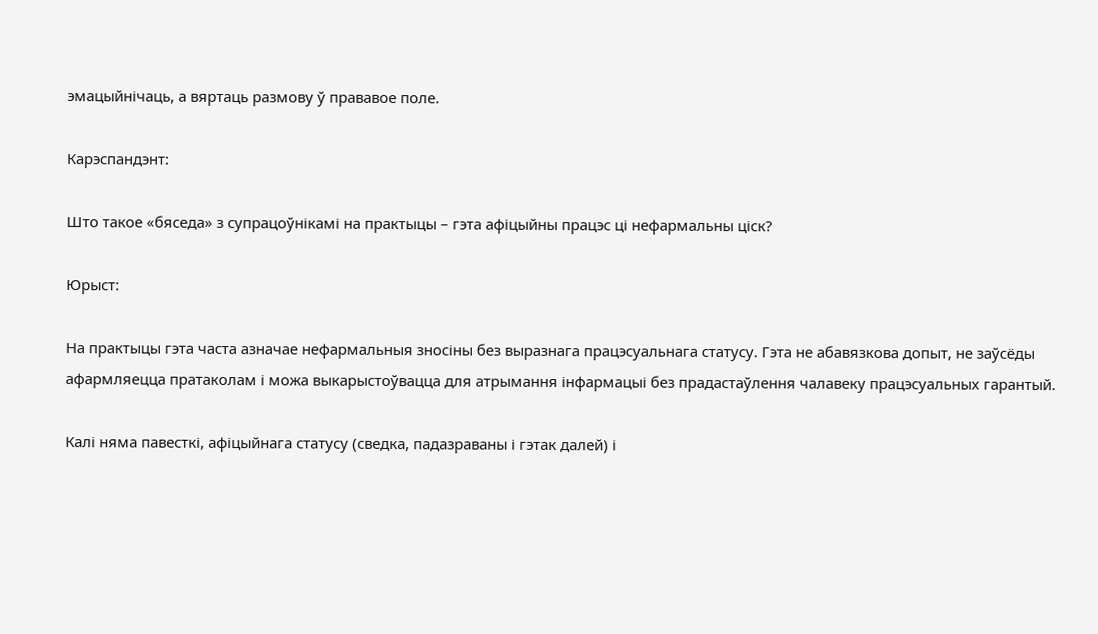эмацыйнічаць, а вяртаць размову ў прававое поле.

Карэспандэнт:

Што такое «бяседа» з супрацоўнікамі на практыцы – гэта афіцыйны працэс ці нефармальны ціск?

Юрыст:

На практыцы гэта часта азначае нефармальныя зносіны без выразнага працэсуальнага статусу. Гэта не абавязкова допыт, не заўсёды афармляецца пратаколам і можа выкарыстоўвацца для атрымання інфармацыі без прадастаўлення чалавеку працэсуальных гарантый.

Калі няма павесткі, афіцыйнага статусу (сведка, падазраваны і гэтак далей) і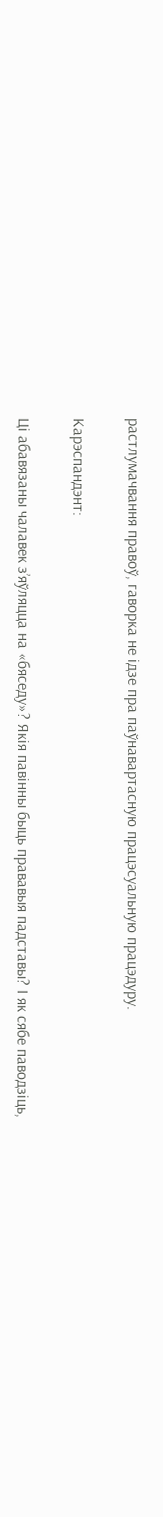растлумачвання правоў, гаворка не ідзе пра паўнавартасную працэсуальную працэдуру.

Карэспандэнт:

Ці абавязаны чалавек з’яўляцца на «бяседу»? Якія павінны быць прававыя падставы? І як сябе паводзіць,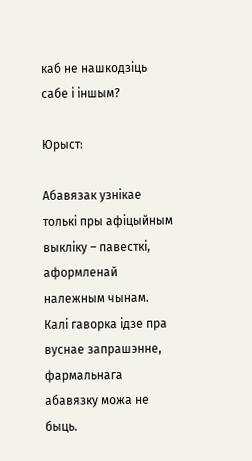каб не нашкодзіць сабе і іншым?

Юрыст:

Абавязак узнікае толькі пры афіцыйным выкліку – павесткі, аформленай належным чынам. Калі гаворка ідзе пра вуснае запрашэнне, фармальнага абавязку можа не быць.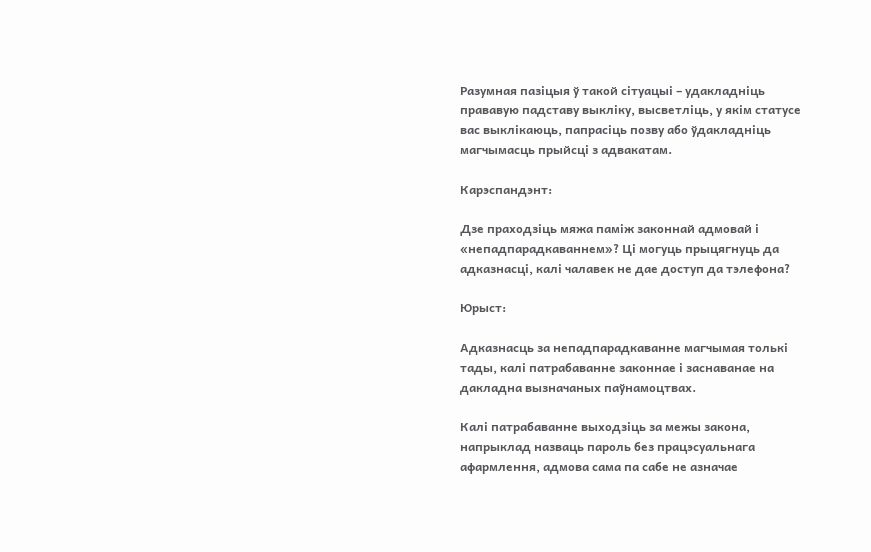Разумная пазіцыя ў такой сітуацыі – удакладніць прававую падставу выкліку, высветліць, у якім статусе вас выклікаюць, папрасіць позву або ўдакладніць магчымасць прыйсці з адвакатам.

Карэспандэнт:

Дзе праходзіць мяжа паміж законнай адмовай і «непадпарадкаваннем»? Ці могуць прыцягнуць да адказнасці, калі чалавек не дае доступ да тэлефона?

Юрыст:

Адказнасць за непадпарадкаванне магчымая толькі тады, калі патрабаванне законнае і заснаванае на дакладна вызначаных паўнамоцтвах.

Калі патрабаванне выходзіць за межы закона, напрыклад назваць пароль без працэсуальнага афармлення, адмова сама па сабе не азначае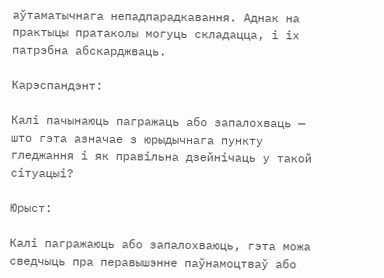аўтаматычнага непадпарадкавання. Аднак на практыцы пратаколы могуць складацца, і іх патрэбна абскарджваць.

Карэспандэнт:

Калі пачынаюць пагражаць або запалохваць — што гэта азначае з юрыдычнага пункту гледжання і як правільна дзейнічаць у такой сітуацыі?

Юрыст:

Калі пагражаюць або запалохваюць, гэта можа сведчыць пра перавышэнне паўнамоцтваў або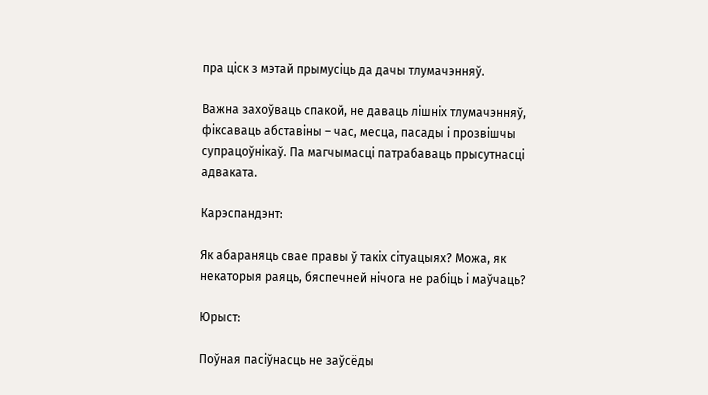пра ціск з мэтай прымусіць да дачы тлумачэнняў.

Важна захоўваць спакой, не даваць лішніх тлумачэнняў, фіксаваць абставіны – час, месца, пасады і прозвішчы супрацоўнікаў. Па магчымасці патрабаваць прысутнасці адваката.

Карэспандэнт:

Як абараняць свае правы ў такіх сітуацыях? Можа, як некаторыя раяць, бяспечней нічога не рабіць і маўчаць?

Юрыст:

Поўная пасіўнасць не заўсёды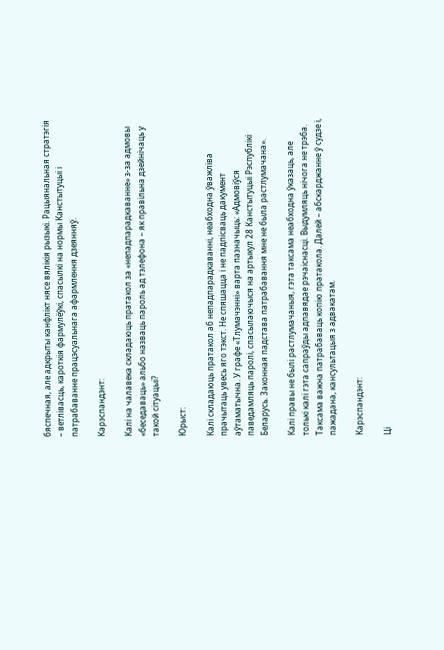бяспечная, але адкрыты канфлікт нясе вялікія рызыкі. Рацыянальная стратэгія – ветлівасць, кароткія фармулёўкі, спасылкі на нормы Канстытуцыі і патрабаванне працэсуальнага афармлення дзеянняў.

Карэспандэнт:

Калі на чалавека складаюць пратакол за «непадпарадкаванне» з-за адмовы «беседаваць» альбо назваць пароль ад тэлефона – як правільна дзейнічаць у такой сітуацыі?

Юрыст:

Калі складаюць пратакол аб непадпарадкаванні, неабходна ўважліва прачытаць увесь яго тэкст. Не спяшацца і не падпісваць дакумент аўтаматычна. У графе «Тлумачэнні» варта пазначыць: «Адмовіўся паведамляць паролі, спасылаючыся на артыкул 28 Канстытуцыі Рэспублікі Беларусь. Законная падстава патрабавання мне не была растлумачана».

Калі правы не былі растлумачаныя, гэта таксама неабходна ўказаць, але толькі калі гэта сапраўды адпавядае рэчаіснасці. Выдумляць нічога не трэба.
Таксама важна патрабаваць копію пратакола. Далей – абскарджанне ў судзе і, пажадана, кансультацыя з адвакатам.

Карэспандэнт:

Ці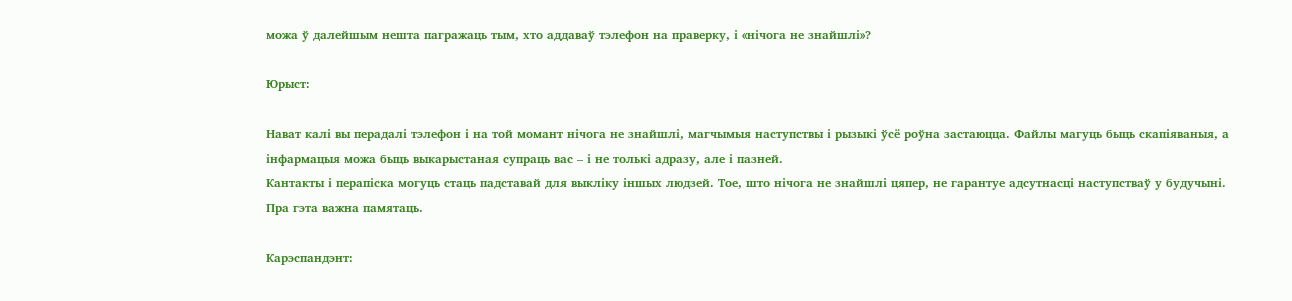можа ў далейшым нешта пагражаць тым, хто аддаваў тэлефон на праверку, і «нічога не знайшлі»?

Юрыст:

Нават калі вы перадалі тэлефон і на той момант нічога не знайшлі, магчымыя наступствы і рызыкі ўсё роўна застаюцца. Файлы магуць быць скапіяваныя, а інфармацыя можа быць выкарыстаная супраць вас – і не толькі адразу, але і пазней.
Кантакты і перапіска могуць стаць падставай для выкліку іншых людзей. Тое, што нічога не знайшлі цяпер, не гарантуе адсутнасці наступстваў у будучыні. Пра гэта важна памятаць.

Карэспандэнт: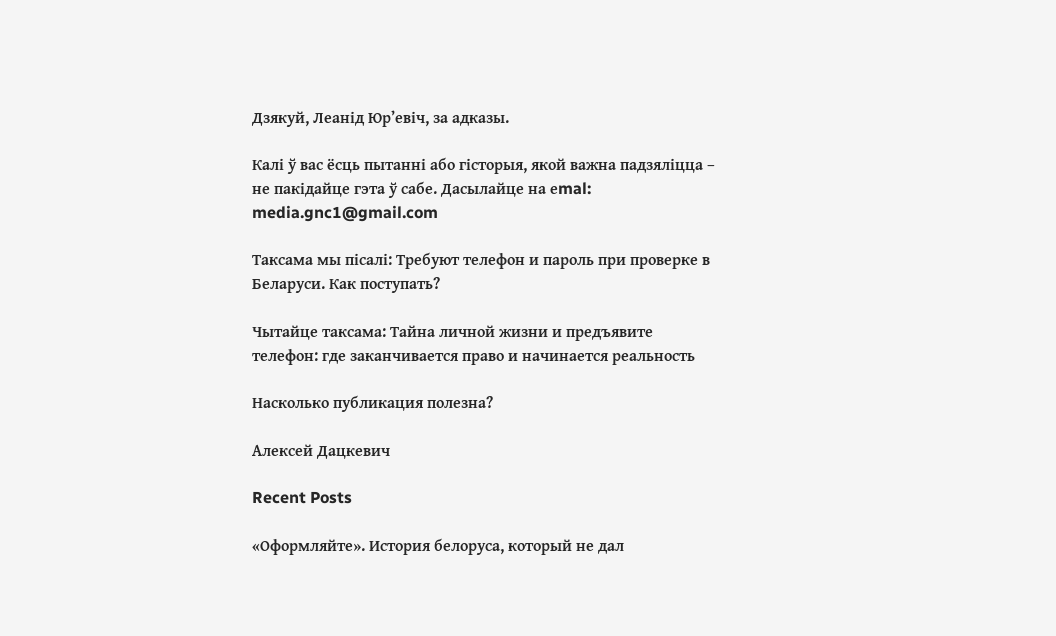Дзякуй, Леанід Юр’евіч, за адказы.

Калі ў вас ёсць пытанні або гісторыя, якой важна падзяліцца – не пакідайце гэта ў сабе. Дасылайце на еmal: media.gnc1@gmail.com

Таксама мы пісалі: Требуют телефон и пароль при проверке в Беларуси. Как поступать?

Чытайце таксама: Тайна личной жизни и предъявите телефон: где заканчивается право и начинается реальность

Насколько публикация полезна?

Алексей Дацкевич

Recent Posts

«Оформляйте». История белоруса, который не дал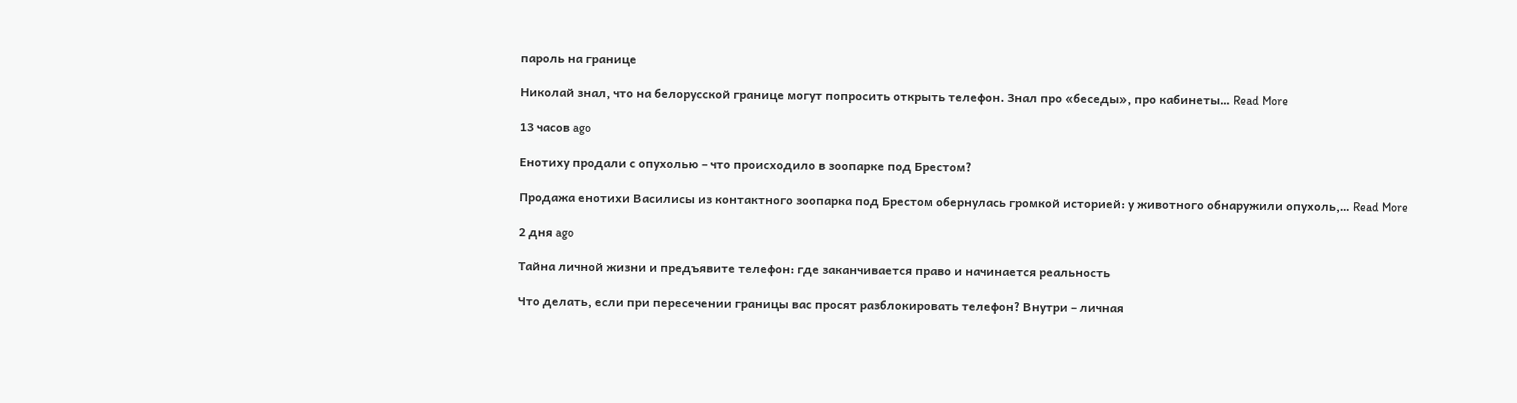пароль на границе

Николай знал, что на белорусской границе могут попросить открыть телефон. Знал про «беседы», про кабинеты… Read More

13 часов ago

Енотиху продали с опухолью – что происходило в зоопарке под Брестом?

Продажа енотихи Василисы из контактного зоопарка под Брестом обернулась громкой историей: у животного обнаружили опухоль,… Read More

2 дня ago

Тайна личной жизни и предъявите телефон: где заканчивается право и начинается реальность

Что делать, если при пересечении границы вас просят разблокировать телефон? Внутри – личная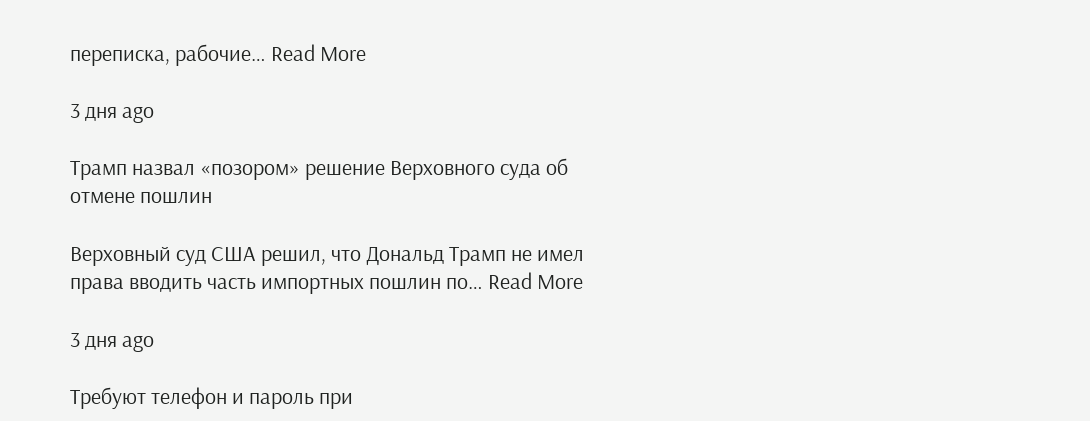переписка, рабочие… Read More

3 дня ago

Трамп назвал «позором» решение Верховного суда об отмене пошлин

Верховный суд США решил, что Дональд Трамп не имел права вводить часть импортных пошлин по… Read More

3 дня ago

Требуют телефон и пароль при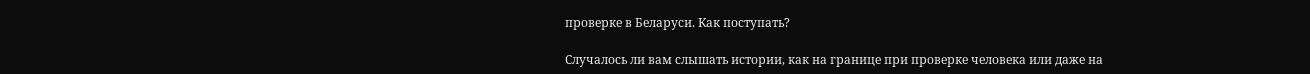проверке в Беларуси. Как поступать?

Случалось ли вам слышать истории, как на границе при проверке человека или даже на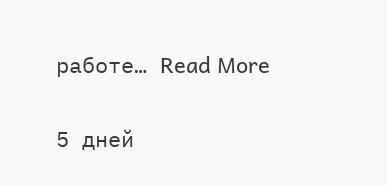работе… Read More

5 дней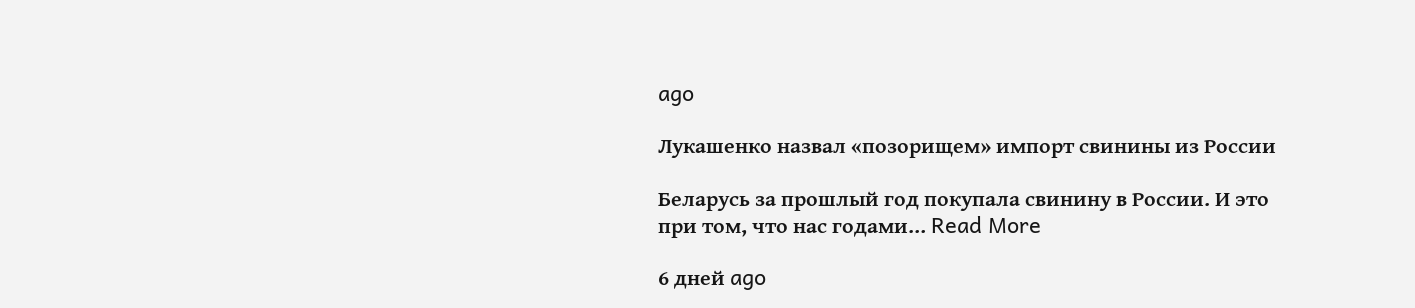ago

Лукашенко назвал «позорищем» импорт свинины из России

Беларусь за прошлый год покупала свинину в России. И это при том, что нас годами… Read More

6 дней ago